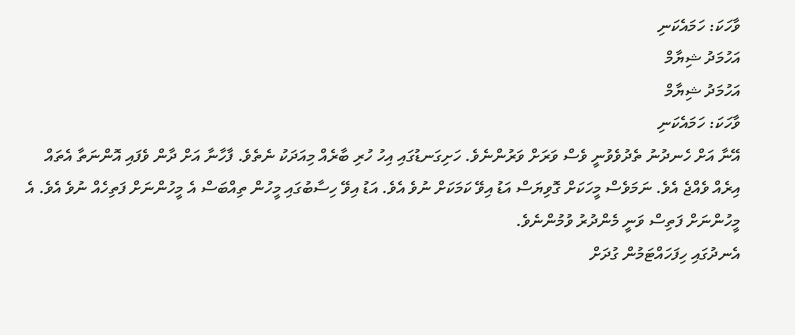ވާހަކަ: ހަމައެކަނި
އަހުމަދު ޝިޔާމް
އަހުމަދު ޝިޔާމް
ވާހަކަ: ހަމައެކަނި
އޭނާ އަށް ހެނދުނު ތެދުވެވުނީ ވެސް ވަރަށް ވަރުންނެވެ. ހަށިގަނޑުގައި އިހު ހުރި ބާރެއް މިއަދަކު ނެތެވެ. ފާހާނާ އަށް ދާން ވެފައި އޮންނަތާ އެތައް އިރެއް ވެއްޖެ އެވެ. ނަމަވެސް މީހަކަށް ގޮވިޔަސް އަޑު އިވޭ ކަމަކަށް ނުވެ އެވެ. އަޑު އިވޭ ހިސާބުގައި މީހުން ތިއްބަސް އެ މީހުންނަށް ފަތިހެއް ނުވެ އެވެ. އެ މީހުންނަށް ފަތިސް ވަނީ މެންދުރު ވުމުންނެވެ.
އެނދުގައި ހިފަހައްޓަމުން ގުދަށް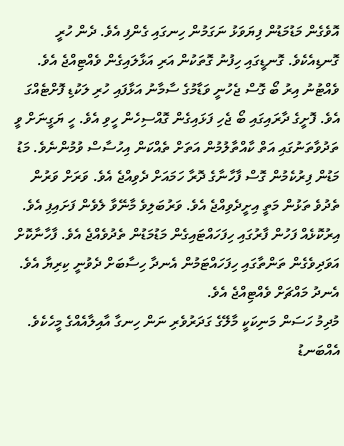އޮވެގެން މަޑުމަޑުން ފިޔަވަޅު ނަގަމުން ހިނގައި ގެންފި އެވެ. ދެން ހުރީ ގޮނޑިއެކެވެ. ގޮނޑީގައި ހިފުނު ގޮތަކުން އަރި އަޅާލައިގެން ވެއްޓިއްޖެ އެވެ. ވެއްޓުނު އިރު ބޯ ގޮސް ޖެހުނީ ވަޑާމުގެ ސާމާނު އަޅާފައި ހުރި ލަކުޑި ފޮށްޓެއްގަ އެވެ. ފޮށީގެ ދާރައިގައި ބޯ ޖެހި ފަޅައިގެން ގޮއްސިހެން ހީވި އެވެ. ހީ ޔަގީނަށް ވީ ތަދުވާތަނުގައި އަތް ކާއްތާލުމުން އަތަށް ތެއްކަން އިހުސާސް ވުމުންނެވެ. މަޑު މަޑުން ފިރުކެމުން ގޮސް ފާހާނާގެ ދޮރާ ހަމައަށް ދެވިއްޖެ އެވެ. ވަރަށް ވަރުން ތެދުވެ ތަޅުން މަތީ އިށީދެވިއްޖެ އެވެ. ވަރުބަލިވެ މާނޭވާ ލެވެން ފަށައިފި އެވެ. އިރުކޮޅެއް ފަހުން ފާރުގައި ހިފަހައްޓައިގެން މަޑުމަޑުން ތެދުވެއްޖެ އެވެ. ފާހާނާކޮށް އަވަދިވެގެން ތަންތާގައި ހިފަހައްޓަމުން އެނދާ ހިސާބަށް ދެވުނީ ކިރިޔާ އެވެ. އެނދު މައްޗަށް ވެއްޓިއްޖެ އެވެ.
މުދިމު ހަސަން މަނިކަކީ މާލޭގެ ގަދަރުވެރި ނަން ހިނގާ އާއިލާއެއްގެ މީހެކެވެ. އެއްބަނޑު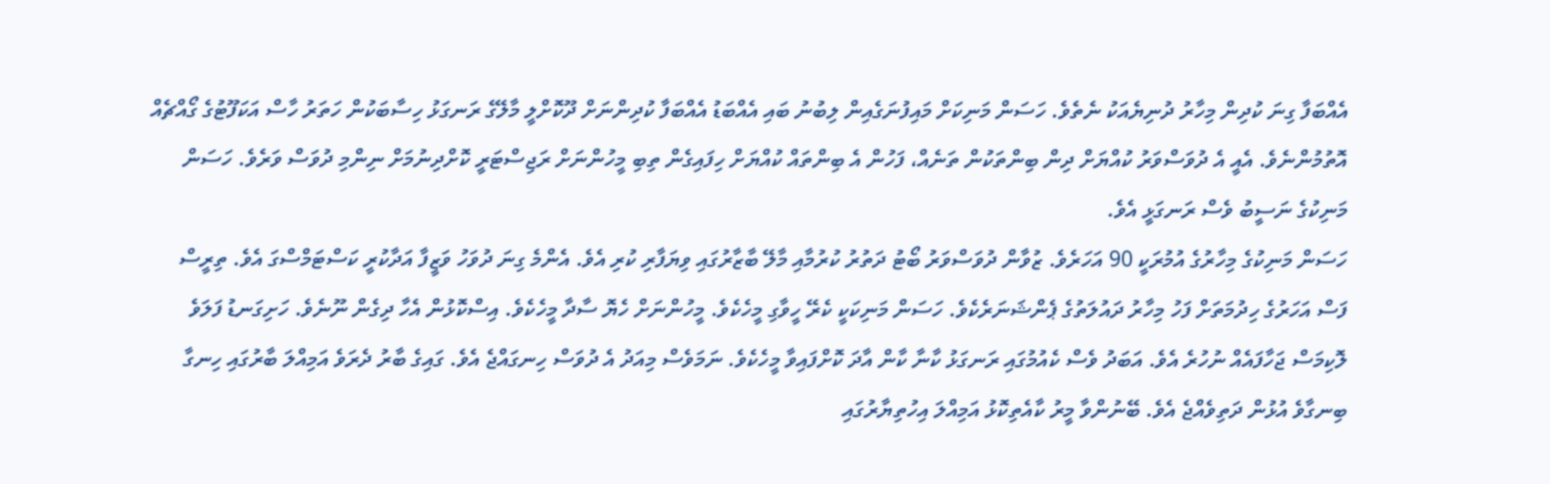އެއްބަފާ ގިނަ ކުދިން މިހާރު ދުނިޔެއަކު ނެތެވެ. ހަސަން މަނިކަށް މައިފުނަގެއިން ލިބުނު ބައި އެއްބަޑު އެއްބަފާ ކުދިންނަށް ދޫކޮށްލީ މާލޭގެ ރަނގަޅު ހިސާބަކުން ހަތަރު ހާސް އަކަފޫޓުގެ ގޯއްޗެއް އޮތުމުންނެވެ. އެއީ އެ ދުވަސްވަރު ކުއްޔަށް ދިން ބިންތަކުން ތަނެއް، ފަހުން އެ ބިންތައް ކުއްޔަށް ހިފައިގެން ތިބި މީހުންނަށް ރަޖިސްޓަރީ ކޮށްދިނުމަށް ނިންމި ދުވަސް ވަރެވެ. ހަސަން މަނިކުގެ ނަސީބު ވެސް ރަނގަޅީ އެވެ.
ހަސަން މަނިކުގެ މިހާރުގެ އުމުރަކީ 90 އަހަރެވެ. ޒުވާން ދުވަސްވަރު ބޯޓު ދަތުރު ކުރުމާއި މާލޭ ބާޒާރުގައި ވިޔަފާރި ކުރި އެވެ. އެންމެ ގިނަ ދުވަހު ވަޒީފާ އަދާކުރީ ކަސްޓަމްސްގަ އެވެ. ތިރީސް ފަސް އަހަރުގެ ހިދުމަތަށް ފަހު މިހާރު ދައުލަތުގެ ޕެންޝަނަރެކެވެ. ހަސަން މަނިކަކީ ކެރޭ ހީވާގި މީހެކެވެ. މީހުންނަށް ހެޔޮ ސާދާ މީހެކެވެ. އިސްކޮޅުން އެހާ ދިގެން ނޫނެވެ. ހަށިގަނޑު ފަލަވެ ލޮކިމަސް ޖަހާފައެއް ނުހުރެ އެވެ. އަބަދު ވެސް ކެއުމުގައި ރަނގަޅު ކާނާ ކާން އާދަ ކޮށްފައިވާ މީހެކެވެ. ނަމަވެސް މިއަދު އެ ދުވަސް ހިނގައްޖެ އެވެ. ގައިގެ ބާރު ދެރަވެ އަމިއްލަ ބާރުގައި ހިނގާ ބިނގާވެ އުޅުން ދަތިވެއްޖެ އެވެ. ބޭނުންވާ މީރު ކާއެތިކޮޅު އަމިއްލަ އިހުތިޔާރުގައި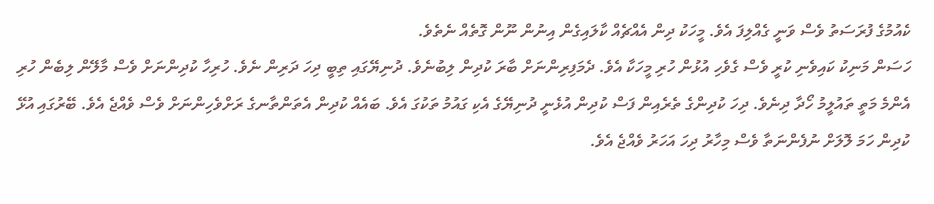ކެއުމުގެ ފުރަސަތު ވެސް ވަނީ ގެއްލިފަ އެވެ. މީހަކު ދިން އެއްޗެއް ކާލައިގެން އިނުން ނޫން ގޮތެއް ނެތެވެ.
ހަސަން މަނިކު ކައިވެނި ކުރީ ވެސް ގެވެހި އުޅުން ހުރި މީހަކާ އެވެ. ދެމަފިރިންނަށް ބާރަ ކުދިން ލިބުނެވެ. ދުނިޔޭގައި ތިބީ ދިހަ ދަރިން ނެވެ. ހުރިހާ ކުދިންނަށް ވެސް މާލޭން ލިބެން ހުރި އެންމެ މަތީ ތައުލީމު ހޯދާ ދިނެވެ. ދިހަ ކުދިންގެ ތެރެއިން ފަސް ކުދިން އުޅެނީ ދުނިޔޭގެ އެކި ގައުމު ތަކުގަ އެވެ. ބައެއް ކުދިން އެތަންތާނގެ ރަށްވެހިންނަށް ވެސް ވެއްޖެ އެވެ. ބޭރުގައި އުޅޭ ކުދިން ހަމަ ލޮލަށް ނުފެންނަތާ ވެސް މިހާރު ދިހަ އަހަރު ވެއްޖެ އެވެ.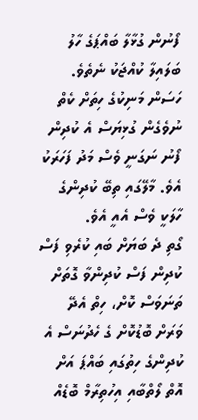ފޯނުން ގުޅާލާ ބައްޕަގެ ހާލު ބަލައިލާ ކުއްޖަކު ނެތެވެ. ހަސަން މަނިކުގެ ހިތަށް ކެތް ނުވެގެން ގުޅިޔަސް އެ ކުދިން ފޯނު ނަގަނީ ވެސް މަދު ފަހަރަކު އެވެ. މާލޭގައި ތިބޭ ކުދިންގެ ހާލަކީ ވެސް އެއީ އެވެ.
ގޯތި ދެ ބަޔަށް ބައި ކުރެވި ފަސް ކުދިން ފަސް ކުދިންވާ ގޮތަށް ތަނަވަސް ކޮށް، ހިތް އެދޭ ވަރަށް ބޮޑުކޮށް ގެ ހެދުނަސް އެ ކުދިންގެ ހިތުގައި ބައްޕަ އަށް އޮތް ލޯތްބާއި އިހުތިރާމް ބޮޑެއް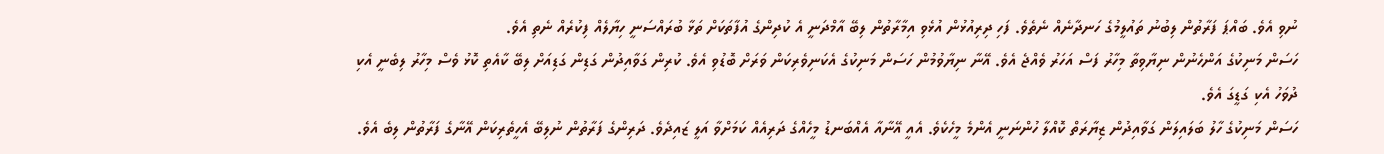ނުވި އެވެ. ބައްޕަ ފަރާތުން ލިބުނު ތައުލީމުގެ ހަނދާނެއް ނެތެވެ. ފަހި ދިރިއުޅުން އުޅެވި އިމާރާތުން ލިބޭ އާމްދަނީ އެ ކުދިންގެ އުފާތަކަށް ތަޅާ ބުރައްސަނީ ހިޔާލެއް ފިކުރެއް ނެތި އެވެ.
ހަސަން މަނިކުގެ އަންހެނުން ނިޔާވިތާ މިހާރު ފަސް އަހަރު ވެއްޖެ އެވެ. އޭނާ ނިޔާވުމުން ހަސަން މަނިކުގެ އެކަނިވެރިކަން ވަރަށް ބޮޑުވި އެވެ. ކުރިން ގަވާއިދުން ގަޑިން ގަޑިއަށް ލިބޭ ކާއެތި ކޮޅު ވެސް މިހާރު ލިބެނީ އެކި ދުވަހު އެކި ގަޑީގަ އެވެ.
ހަސަން މަނިކުގެ ހާލު ބަލައިލަން ގަވާއިދުން ޒިޔާރަތް ކޮއްލާ ހުންނަނީ އެންމެ މީހެކެވެ. އެއީ އޭނާއާ އެއްބަނޑު މީހެއްގެ ދަރިއެއް ކަމަށްވާ އަލީ ޒައިދެވެ. ދަރިންގެ ފަރާތުން ނުލިބޭ އެހީތެރިކަން އޭނާގެ ފަރާތުން ލިބެ އެވެ.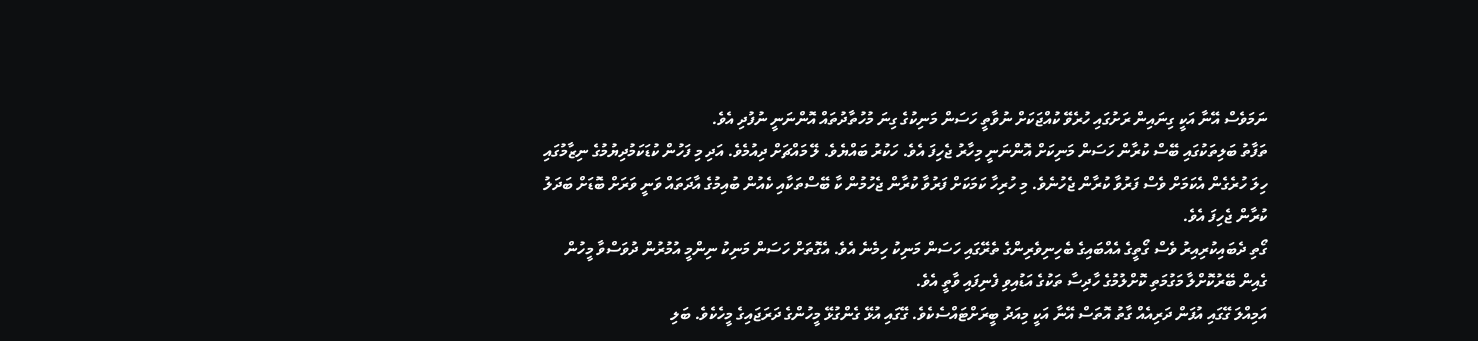ނަމަވެސް އޭނާ އަކީ ގިނައިން ރަށުގައި ހުރެވޭ ކުއްޖަކަށް ނުވާތީ ހަސަން މަނިކުގެ ގިނަ މުހުތާދުތައް އޮންނަނީ ނުފުދި އެވެ.
ތަފާތު ބަލިތަކުގައި ބޭސް ކުރާން ހަސަން މަނިކަށް އޮންނަނީ މިހާރު ޖެހިފަ އެވެ. ހަކުރު ބައްޔެވެ. ލޭ މައްޗަށް ދިއުމެވެ. އަދި މި ފަހުން ކުޑަކަމުދިޔުމުގެ ނިޒާމުގައި ހިލަ ހުރެގެން އެކަމަށް ވެސް ފަރުވާ ކުރާން ޖެހުނެވެ. މި ހުރިހާ ކަމަކަށް ފަރުވާ ކުރާން ޖެހުމުން ކާ ބޭސްތަކާއި ކެއުން ބުއިމުގެ އާދަތައް ވަނީ ވަރަށް ބޮޑަށް ބަދަލު ކުރާން ޖެހިފަ އެވެ.
ގޯތި ދެބައިކުރިއިރު ވެސް ގޯތީގެ އެއްބައިގެ ބެހިނިވެރިންގެ ތެރޭގައި ހަސަން މަނިކު ހިމެނެ އެވެ. އެގޮތަށް ހަސަން މަނިކު ނިންމީ އުމުރުން ދުވަސްވާ މީހުން ގެއިން ބޭރުކޮށްލާ މަގުމަތި ކޮށްލުމުގެ ހާދިސާ ތަކުގެ އަޑުއިވި ފެނިފައި ވާތީ އެވެ.
އަމިއްލަ ގޭގައި އުފަން ދަރިއެއް ގާތު އޮތަސް އޭނާ އަކީ މިއަދު ބީރަށްޓައްސެކެވެ. ގޭގައި އުޅޭ ގެންގުޅޭ މީހުންގެ ދަރަޖައިގެ މީހެކެވެ. ބަލި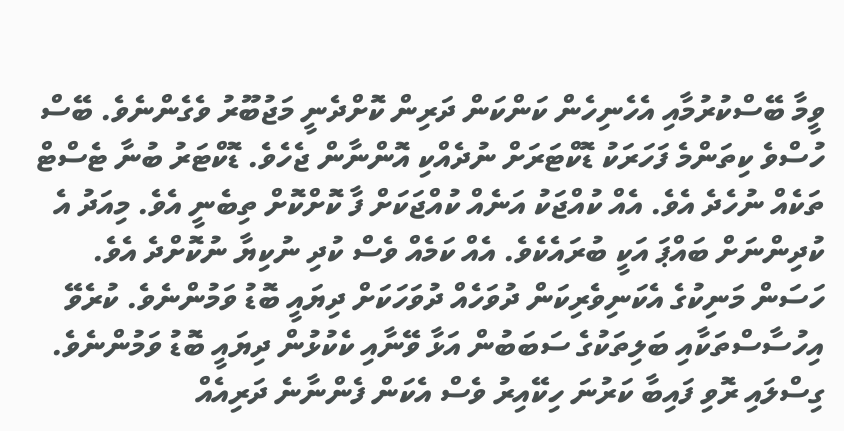ވީމާ ބޭސްކުރުމާއި އެހެނިހެން ކަންކަން ދަރިން ކޮށްދެނީ މަޖުބޫރު ވެގެންނެވެ. ބޭސް ހުސްވެ ކިތަންމެ ފަހަރަކު ޑޮކްޓަރަށް ނުދެއްކި އޮންނާން ޖެހެވެ. ޑޮކްޓަރު ބުނާ ޓެސްޓް ތަކެއް ނުހެދެ އެވެ. އެއް ކުއްޖަކު އަނެއް ކުއްޖަކަށް ފާ ކޮށްކޮށް ތިބެނީ އެވެ. މިއަދު އެ ކުދިންނަށް ބައްޕަ އަކީ ބުރައެކެވެ. އެއް ކަމެއް ވެސް ކުދި ނުކިޔާ ނުކޮށްދެ އެވެ.
ހަސަން މަނިކުގެ އެކަނިވެރިކަން ދުވަހެއް ދުވަހަކަށް ދިޔައީ ބޮޑު ވަމުންނެވެ. ކުރެވޭ އިހުސާސްތަކާއި ބަލިތަކުގެ ސަބަބުން އަޅާ ވޭނާއި ކެކުޅުން ދިޔައީ ބޮޑު ވަމުންނެވެ. ގިސްލައި ރޮވި ފައިބާ ކަރުނަ ހިކޭއިރު ވެސް އެކަން ފެންނާނެ ދަރިއެއް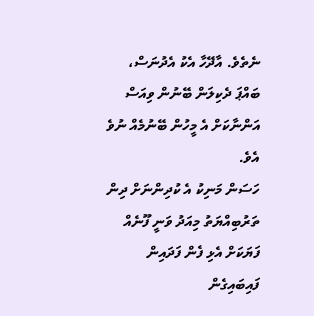ނެތެވެ. އާދޭހާ އެކު އެދުނަސް، ބައްޕަ ދެކިލަން ބޭނުން ވިއަސް އަންނާކަށް އެ މީހުން ބޭނުމެއް ނުވެ އެވެ.
ހަސަން މަނިކު އެ ކުދިންނަށް ދިން ތަރުބިއްޔަތު މިއަދު ވަނީ ފޫނެއް ފަޔަކަށް އެޅި ފެން ފަދައިން ފައިބައިގެން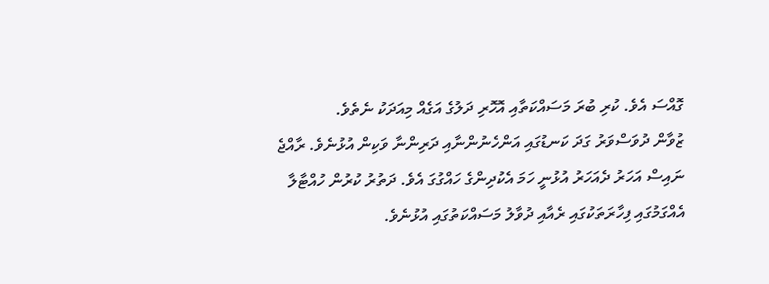ގޮއްސަ އެވެ. ކުރި ބުރަ މަސައްކަތާއި އޮހޮރި ދަލުގެ އަގެއް މިއަދަކު ނެތެވެ.
ޒުވާން ދުވަސްވަރު ގަދަ ކަނޑުގައި އަންހެނުންނާއި ދަރިންނާ ވަކިން އުޅުނެވެ. ރާއްޖެ ނައިސް އަހަރު ދެއަހަރު އުޅުނީ ހަމަ އެކުދިންގެ ހައްގުގަ އެވެ. ދަތުރު ކުރުން ހުއްޓާލާ އެއްގަމުގައި ފިހާރަތަކުގައި ރެއާއި ދުވާލު މަސައްކަތުގައި އުޅުނެވެ.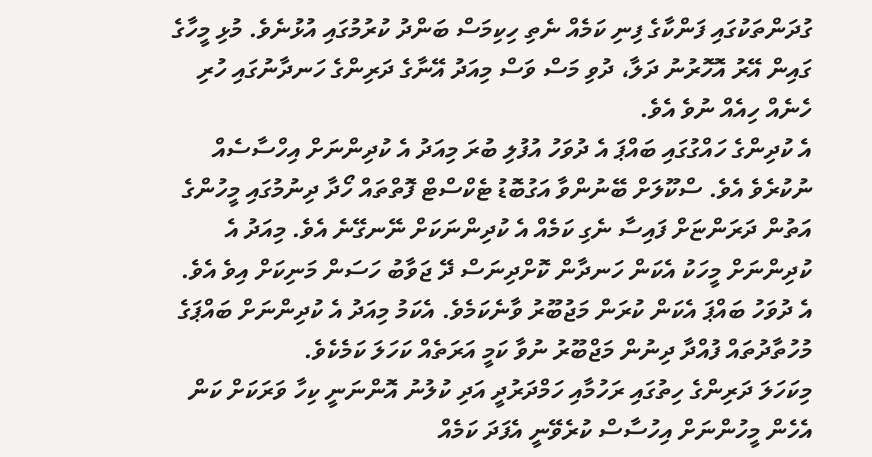ގުދަންތަކުގައި ފަންކާގެ ފިނި ކަމެއް ނެތި ހިކިމަސް ބަންދު ކުރުމުގައި އުޅުނެވެ. މުޅި މީހާގެ ގައިން އޭރު އޮހޮރުނު ދަލާ، ދުވި މަސް ވަސް މިއަދު އޭނާގެ ދަރިންގެ ހަނދާނުގައި ހުރި ހެނެއް ހިއެއް ނުވެ އެވެ.
އެ ކުދިންގެ ހައްގުގައި ބައްޕަ އެ ދުވަހު އުފުލި ބުރަ މިއަދު އެ ކުދިންނަށް އިހްސާސެއް ނުކުރެވެ އެވެ. ސްކޫލަށް ބޭނުންވާ އަގުބޮޑު ޓެކްސްޓް ފޮތްތައް ހޯދާ ދިނުމުގައި މީހުންގެ އަތުން ދަރަންޏަށް ފައިސާ ނެގި ކަމެއް އެ ކުދިންނަކަށް ނޭނގޭނެ އެވެ. މިއަދު އެ ކުދިންނަށް މީހަކު އެކަން ހަނދާން ކޮށްދިނަސް ދޭ ޖަވާބު ހަސަން މަނިކަށް އިވެ އެވެ. އެ ދުވަހު ބައްޕަ އެކަން ކުރަން މަޖުބޫރު ވާނެކަމެވެ. އެކަމު މިއަދު އެ ކުދިންނަށް ބައްޕަގެ މުހުތާދުތައް ފުއްދާ ދިނުން މަޖްބޫރު ނުވާ ކަމީ އަރަތެއް ކަހަލަ ކަމެކެވެ.
މިކަހަލަ ދަރިންގެ ހިތުގައި ރަހުމާއި ހަމްދަރުދީ އަދި ކުލުނު އޮންނަނީ ކިހާ ވަރަކަށް ކަން އެހެން މީހުންނަށް އިހުސާސް ކުރެވޭނީ އެފަދަ ކަމެއް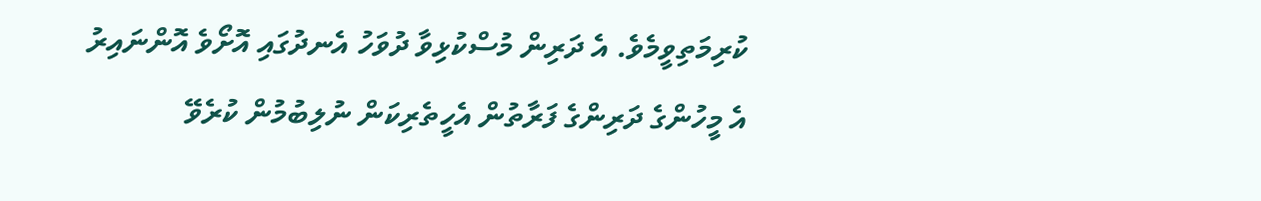ކުރިމަތިވީމެވެ. އެ ދަރިން މުސްކުޅިވާ ދުވަހު އެނދުގައި އޮށޯވެ އޮންނައިރު އެ މީހުންގެ ދަރިންގެ ފަރާތުން އެހީތެރިކަން ނުލިބުމުން ކުރެވޭ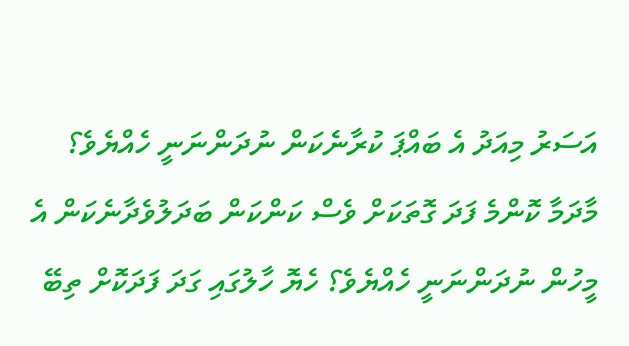އަސަރު މިއަދު އެ ބައްޕަ ކުރާނެކަން ނުދަންނަނީ ހެއްޔެވެ؟ މާދަމާ ކޮންމެ ފަދަ ގޮތަކަށް ވެސް ކަންކަން ބަދަލުވެދާނެކަން އެ މީހުން ނުދަންނަނީ ހެއްޔެވެ؟ ހެޔޮ ހާލުގައި ގަދަ ފަދަކޮށް ތިބޭ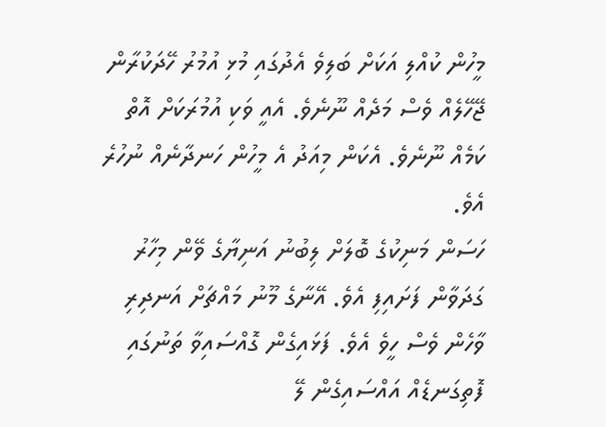މީހުން ކުއްލި އަކަށް ބަލިވެ އެދުގައި މުޅި އުމުރު ހޭދަކުރާން ޖޭހޭލެއް ވެސް މަދެއް ނޫނެވެ. އެއީ ވަކި އުމުރަކަށް އޮތް ކަމެއް ނޫނެވެ. އެކަން މިއަދު އެ މީހުން ހަނދާނެއް ނުހުރެ އެވެ.
ހަސަން މަނިކުގެ ބޮލަށް ލިބުނު އަނިޔާގެ ވޭން މިހާރު ގަދަވާން ފަށައިފި އެވެ. އޭނާގެ މޫނު މައްޗަށް އަނދިރި ވާހެން ވެސް ހީވެ އެވެ. ފަޅައިގެން ގޮއްސައިވާ ތަނުގައި ފޮތިގަނޑެއް އައްސައިގެން ލޭ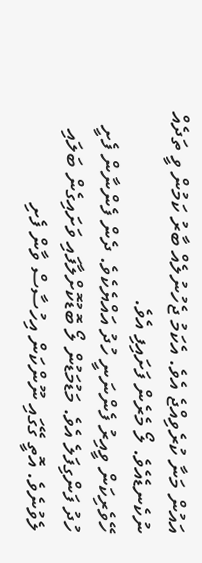އައުން މަނާ ކުރެވިއްޖެ އެވެ. އެކަމު ޖެހުނުލެއް ބާރު ކަމުން ވީ ތަދެއް ނުކެނޑެއެވެ. ލޯ މެރެން ފަށައިފި އެވެ.
ހޭވެރިކަން ވީއިރު ފެންނަނީ ހުދު އައްޔެކެވެ. ދެން ފެންނާން ފެށީ ހުދު ފަންގިފަލެ އެވެ. މަޑުމަޑުން ލޯ ބޮޑުކޮށްލާފައި ވަށައިގެން ބަލައި ލެވުނެވެ. އޮތީ ގޭގައި ނޫންކަން އިހުސާސް ވާން ފެށި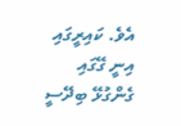އެވެ. ކައިރީގައި އިނީ ގޭގައި ގެންގުޅޭ ބިދޭސީ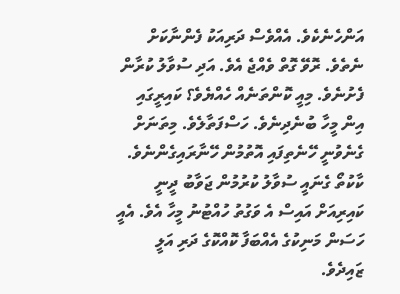އަންހެނެކެވެ. އެއްވެސް ދަރިއަކު ފެންނާކަށް ނެތެވެ. ރޮވޭ ގޮތް ވެއްޖެ އެވެ. އަދި ސުވާލު ކުރާން ފެށުނެވެ. މިއީ ކޮންތަނެއް ހެއްޔެވެ؟ ކައިރީގައި އިން މީހާ ބުނެދިނެވެ. ހަސްފަތާލެވެ. މިތަނަށް ގެނެވުނީ ހޭނެތިފައި އޮތުމުން ހޭނާރައިގެންނެވެ. ކާކުތޯ ގެނައީ ސުވާލު ކުރުމުން ޖަވާބު ދީނީ ކައިރިއަށް އައިސް އެ ވަގުތު ހުއްޓުނު މީހާ އެވެ. އެއީ ހަސަން މަނިކުގެ އެއްބަފާ ކޮއްކޮގެ ދަރި އަލީ ޒައިދެވެ.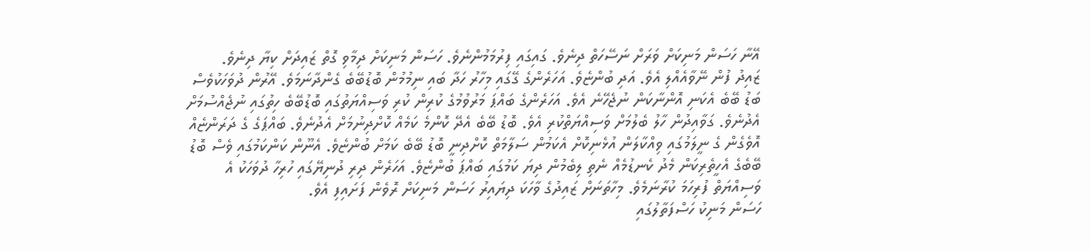އޭނާ ހަސަން މަނިކަށް ވަރަށް ނަސޭހަތް ދިނެވެ. ގައިގައި ފިރުމަމުންނެވެ. ހަސަން މަނިކަށް ދިމާވި ގޮތް ޒައިދަށް ކިޔާ ދިނެވެ.
ޒައިދު ފުން ނޭވާއެއްލި އެވެ. އަދި ބުންޏެވެ. އަހަރެންގެ ގޭގައި މިހާރު ހަދާ ބައި ނިމުމުން ބޮޑުބޭބެ ގެންދާނަމަވެ. އޭރުން ދުވަހަކުވެސް ބަޑު ބޭބެ އެކަނި އޮންނާކަން ނުޖެހޭނެ އެވެ. އަހަރެންގެ ބައްޕަ މަރުވުމުގެ ކުރިން ކުރި ވަސިއްޔަތުގައި ބޮޑުބޭބެ ހިތުގައި ނުޖެއްސުމަށް އެދުނެވެ. ގަވާއިދުން ހާލު ބެލުމަށް ވަސިއްޔަތްކުރި އެވެ. ބޮޑު ބޭބެ އެދޭ ކޮންމެ ކަމެއް ކޮށްދިނުމަށް އެދުނެވެ. ބައްޕަގެ ގެ ދަރަންޏެއް އޮވެގެން ގެ ނީލަމުގައި ވިއްކާލަން އުޅެނިކޮށް އެކަމުން ސަލާމަތް ކޮށްދިނީ ބޮޑު ބޭބެ ކަމަށް ބުންޏެވެ. އެނޫން ކަންކަމުގައި ވެސް ބޮޑު ބޭބެގެ އެހީތެރިކަން މެދު ކެނޑުމެއް ނެތި ލިބެމުން ދިޔަ ކަމުގައި ބައްޕަ ބުންޏެވެ. އަހަރެން ދިރި ދުނިޔޭގައި ހުރިހާ ދުވަހަކު އެ ވަސިއްޔަތް ފުރިހަމަ ކުރާނަމެވެ. މިހާތަނަށް ޒައިދުގެ ވާހަކަ ދިޔައިރު ހަސަން މަނިކަށް ރޮވެން ފަށައިފި އެވެ.
ހަސަން މަނިކު ހަސްފަތާލުގައި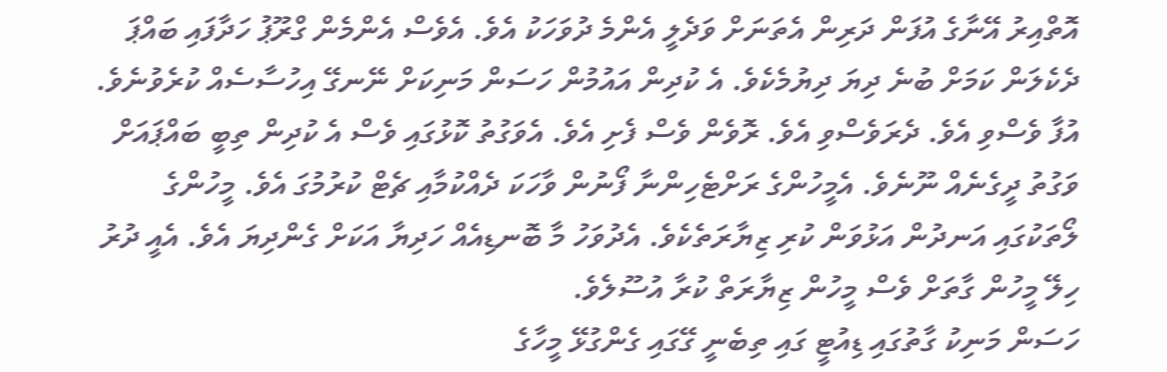އޮތްއިރު އޭނާގެ އުފަން ދަރިން އެތަނަށް ވަދެލީ އެންމެ ދުވަހަކު އެވެ. އެވެސް އެންމެން ގްރޫޕު ހަދާފައި ބައްޕަ ދެކެލަން ކަމަށް ބުނެ ދިޔަ ދިޔުމެކެވެ. އެ ކުދިން އައުމުން ހަސަން މަނިކަށް ނޭނގޭ އިހުސާސެއް ކުރެވުނެވެ. އުފާ ވެސްވި އެވެ. ދެރަވެސްވި އެވެ. ރޮވެން ވެސް ފެށި އެވެ. އެވަގުތު ކޮޅުގައި ވެސް އެ ކުދިން ތިބީ ބައްޕައަށް ވަގުތު ދީގެނެއް ނޫނެވެ. އެމީހުންގެ ރަށްޓެހިންނާ ފޯނުން ވާހަކަ ދެއްކުމާއި ޗެޓް ކުރުމުގަ އެވެ. މީހުންގެ ލޯތަކުގައި އަނދުން އަޅުވަން ކުރި ޒިޔާރަތެކެވެ. އެދުވަހު މާ ބޮނޑިއެއް ހަދިޔާ އަކަށް ގެންދިޔަ އެވެ. އެއީ ދުރު ހިލޭ މީހުން ގާތަށް ވެސް މީހުން ޒިޔާރަތް ކުރާ އުސޫލެވެ.
ހަސަން މަނިކު ގާތުގައި ޑިއުޓީ ގައި ތިބެނީ ގޭގައި ގެންގުޅޭ މީހާގެ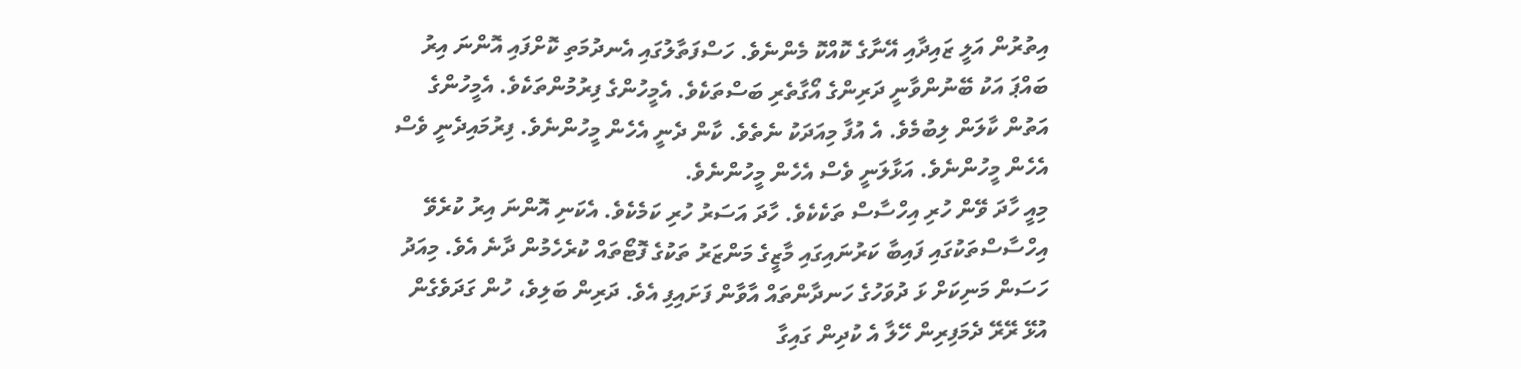އިތުރުން އަލީ ޒައިދާއި އޭނާގެ ކޮއްކޮ މެންނެވެ. ހަސްފަތާލުގައި އެނދުމަތި ކޮށްފައި އޮންނަ އިރު ބައްޕަ އަކު ބޭނުންވާނީ ދަރިންގެ އޯގާތެރި ބަސްތަކެވެ. އެމީހުންގެ ފިރުމުންތަކެވެ. އެމީހުންގެ އަތުން ކާލަން ލިބުމެވެ. އެ އުފާ މިއަދަކު ނެތެވެ. ކާން ދެނީ އެހެން މީހުންނެވެ. ފިރުމައިދެނީ ވެސް އެހެން މީހުންނެވެ. އަޅާލަނީ ވެސް އެހެން މީހުންނެވެ.
މިއީ ހާދަ ވޭން ހުރި އިހްސާސް ތަކެކެވެ. ހާދަ އަސަރު ހުރި ކަމެކެވެ. އެކަނި އޮންނަ އިރު ކުރެވޭ އިހްސާސްތަކުގައި ފައިބާ ކަރުނައިގައި މާޒީގެ މަންޒަރު ތަކުގެ ފޮޓޯތައް ކުރެހެމުން ދާނެ އެވެ. މިއަދު ހަސަން މަނިކަށް ޅަ ދުވަހުގެ ހަނދާންތައް އާވާން ފަށައިފި އެވެ. ދަރިން ބަލިވެ، ހުން ގަދަވެގެން އުޅޭ ރޭރޭ ދެމަފިރިން ހޭލާ އެ ކުދިން ގައިގާ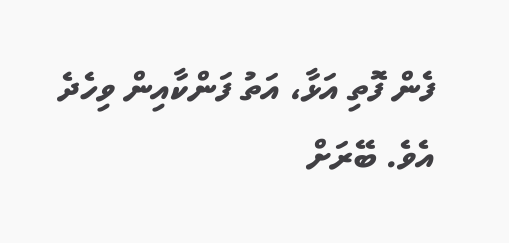ފެން ފޮތި އަޅާ، އަތު ފަންކާއިން ވިހެދެ އެވެ. ބޭރަށް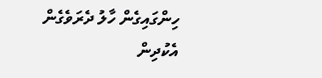ހިންގައިގެން ހާލު ދެރަވެގެން އެކުދިން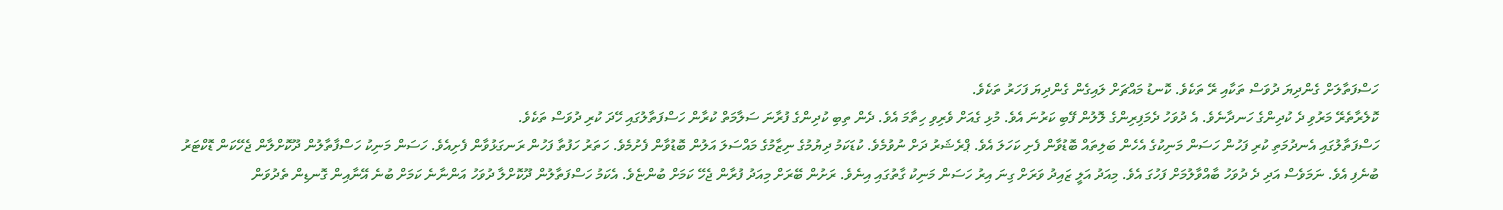ހަސްފަތާލަށް ގެންދިޔަ ދުވަސް ތަކާއި ރޭ ތަކެވެ. ކޮނޑު މައްޗަށް ލައިގެން ގެންދިޔަ ފަހަރު ތަކެވެ.
ކޮލެރާތެރޭ މަރުވި ދެ ކުދިންގެ ހަނދާނެވެ. އެ ދުވަހު ދެމަފިރިންގެ ލޮލުން ފޭބި ކަރުނަ އެވެ. މުޅި ގެއަށް ވެރިވި ހިތާމަ އެވެ. ދެން ތިބި ކުދިންގެ ފުރާނަ ސަލާމަތް ކުރާން ހަސްފަތާލުގައި ހޭދަ ކުރި ދުވަސް ތަކެވެ.
ހަސްފަތާލުގައި އެނދުމަތި ކުރި ފަހުން ހަސަން މަނިކުގެ އެހެން ބަލިތައް ބޮޑުވާން ފެށި ކަހަލަ އެވެ. ޕްރެޝަރު ދަށް ނުވުމެވެ. ކުޑަކަމު ދިޔުމުގެ ނިޒާމުގެ މައްސަލަ އަލުން ބޮޑުވާން ފެށުމެވެ. ހަތަރު ހަފުތާ ފަހުން ރަނގަޅުވާން ފެށިއެވެ. ހަސަން މަނިކު ހަސްފާތާލުން ދޫކޮށްލާން ޖެހޭކަން ޑޮކްޓަރު ބުނެފި އެވެ. ނަމަވެސް އަދި ދެ ދުވަހު ބާއްވާލުމަށް ފަހުގަ އެވެ. މިއަދު އަލީ ޒައިދު ވަރަށް ގިނަ އިރު ހަސަން މަނިކު ގާތުގައި އިނެވެ. ރަށުން ބޭރަށް މިއަދު ފުރާން ޖެހޭ ކަމަށް ބުންޏެވެ. އެކަމު ހަސްފަތާލުން ދޫކޮށްލާ ދުވަހު އަންނާނެ ކަމަށް ބުނެ އޭނާއިން ގޮނޑިން ތެދުވަން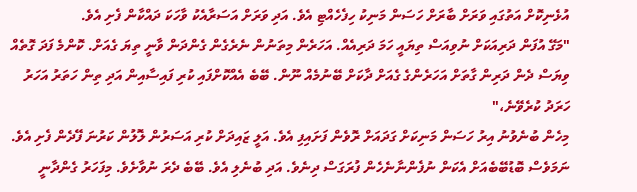އުޅެނިކޮށް އަތުގައި ވަރަށް ބާރަށް ހަސަން މަނިކު ހިފެހެއްޓި އެވެ. އަދި ވަރަށް އަސަރާއެކު ވާހަކަ ދައްކާން ފެށި އެވެ.
"މަގޭ އުފަން ދަރިއަކަށް ނުވިއަސް ތިޔައީ ހަމަ ދަރިއެއް. އަހަރެން މިތަނުން ނެރެގެން ގެންދަން ވާނީ ތިޔަ ގެއަށް. ކޮންމެ ފަދަ ގޮތެއް ވިޔަސް ދެން ދަރިން ގާތަށް އަހަރެންގެ ގެއަށް ދާކަށް ބޭނުމެއް ނޫން. ބޭބެ އެއްކޮށްފައި ކުރި ފައިސާއިން އަދި ތިން ހަތަރު އަހަރު ހަރަދު ކުރެވޭނެ،"
މިހެން ބުނެވުނު އިރު ހަސަން މަނިކަށް ގަދައަށް ރޮވެން ފަށައިފި އެވެ. އަލީ ޒައިދަށް ކުރި އަސަރުން ލޮލުން ކަރުނަ ފޭދެން ފެށި އެވެ. ނަމަވެސް ބޮޑުބޭބެއަށް އެކަން ނުފެންނާނެހެން ފުރަގަސް ދިނެވެ. އަދި ބުނެލި އެވެ. ބޭބެ ދެރަ ނުވާށެވެ. މިފަހަރު ގެންދާނީ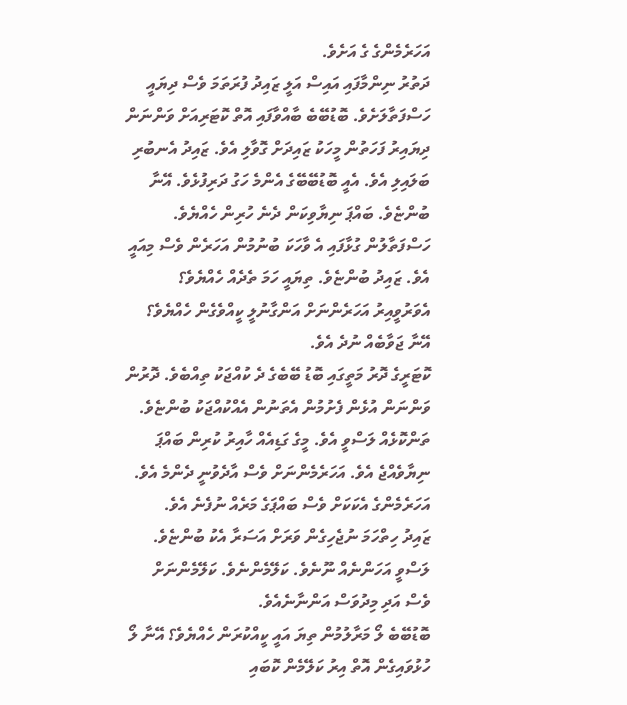އަހަރެމެންގެ ގެ އަށެވެ.
ދަތުރު ނިންމާފައި އައިސް އަލީ ޒައިދު ފުރަތަމަ ވެސް ދިޔައީ ހަސްފަތާލަށެވެ. ބޮޑުބޭބެ ބާއްވާފައި އޮތް ކޮޓަރިއަށް ވަންނަން ދިޔައިރު ފަހަތުން މީހަކު ޒައިދަށް ގޮވާލި އެވެ. ޒައިދު އެނބުރި ބަލައިލި އެވެ. އެއީ ބޮޑުބޭބޭގެ އެންމެ ހަގު ދަރިފުޅެވެ. އޭނާ ބުންޏެވެ. ބައްޕަ ނިޔާވިކަން ދެނެ ހުރިން ހެއްޔެވެ. ހަސްފަތާލުން ގުޅާފައި އެ ވާހަކަ ބުނުމުން އަހަރެން ވެސް މިއައީ އެވެ. ޒައިދު ބުންޏެވެ. ތިޔައީ ހަމަ ތެދެއް ހެއްޔެވެ؟ އެވަރުވީއިރު އަހަރެންނަށް އަންގާނުލީ ކީއްވެގެން ހެއްޔެވެ؟ އޭނާ ޖަވާބެއް ނުދެ އެވެ.
ކޮޓަރީގެ ދޮރު މަތީގައި ބޮޑު ބޭބެގެ ދެ ކުއްޖަކު ތިއްބެވެ. ދޮރުން ވަންނަން އުޅެން ފެށުމުން އެތަނުން އެއްކުއްޖަކު ބުންޏެވެ. ތަންކޮޅެއް ލަސްވީ އެވެ. މީގެ ގަޑިއެއް ހާއިރު ކުރިން ބައްޕަ ނިޔާވެއްޖެ އެވެ. އަހަރެމެންނަށް ވެސް އާދެވުނީ ދެންމެ އެވެ. އަހަރެމެންގެ އެކަކަށް ވެސް ބައްޕަގެ މަރެއް ނުފެނެ އެވެ.
ޒައިދު ހިތްހަމަ ނުޖެހިގެން ވަރަށް އަސަރާ އެކު ބުންޏެވެ. ލަސްވީ އަހަންނެއް ނޫނެވެ. ކަލޭމެންނެވެ. ކަލޭމެންނަށް ވެސް އަދި މިދުވަސް އަންނާނެއެވެ.
ބޮޑުބޭބެ ލޯ މަރާލުމުން ތިޔަ އައީ ކީއްކުރަން ހެއްޔެވެ؟ އޭނާ ލޯ ހުޅުވައިގެން އޮތް އިރު ކަލޭމެން ކޮބައި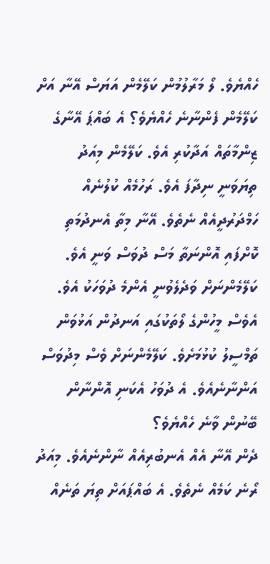ހެއްޔެވެ. ލޯ މަރާލުމުން ކަލޭމެން އަޔަސް އޭނާ އަށް ކަލޭމެން ފެންނާނެ ހެއްޔެވެ؟ އެ ބައްޕަ އޭނާގެ ޒިންމާތައް އަދާކުރި އެވެ. ކަލޭމެން މިއަދު ތިޔަވަނީ ނިދާފަ އެވެ. ރަހުމެއް ކުލުނެއް ހަމްދަރުދީއެއް ނެތެވެ. އޭނާ މިތާ އެނދުމަތި ކޮށްފައި އޮންނަތާ މަސް ދުވަސް ވަނީ އެވެ. ކަލޭމެންނަށް ވަދެލެވުނީ އެންމެ ދުވަހަކު އެވެ. އެވެސް މީހުންގެ ލޯތަކުގައި އަނދުން އަޅުވަން ތަމްސީލު ކުޅުމަށެވެ. ކަލޭމެންނަށް ވެސް މިދުވަސް އަންނާނެއެވެ. އެ ދުވަހު އެކަނި އޮންނާން ބޭނުން ވާނެ ހެއްޔެވެ؟
ދެން އޭނާ އެއް އެނބުރިއެއް ނާންނެއެވެ. މިއަދު ރޯނެ ކަމެއް ނެތެވެ. އެ ބައްޕައަށް ތިޔަ ތަނެއް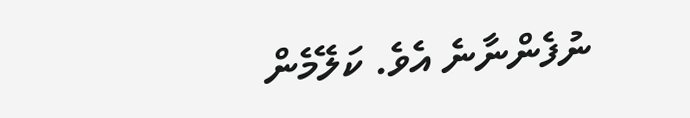ނުފެންނާނެ އެވެ. ކަލޭމެން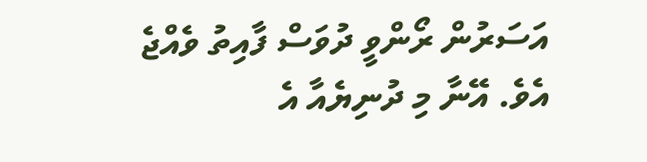އަސަރުން ރޯންވީ ދުވަސް ފާއިތު ވެއްޖެ އެވެ. އޭނާ މި ދުނިޔެއާ އެ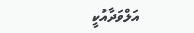އަލްވަދާއުކީ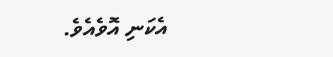އެކަނި އޮވެއެވެ.